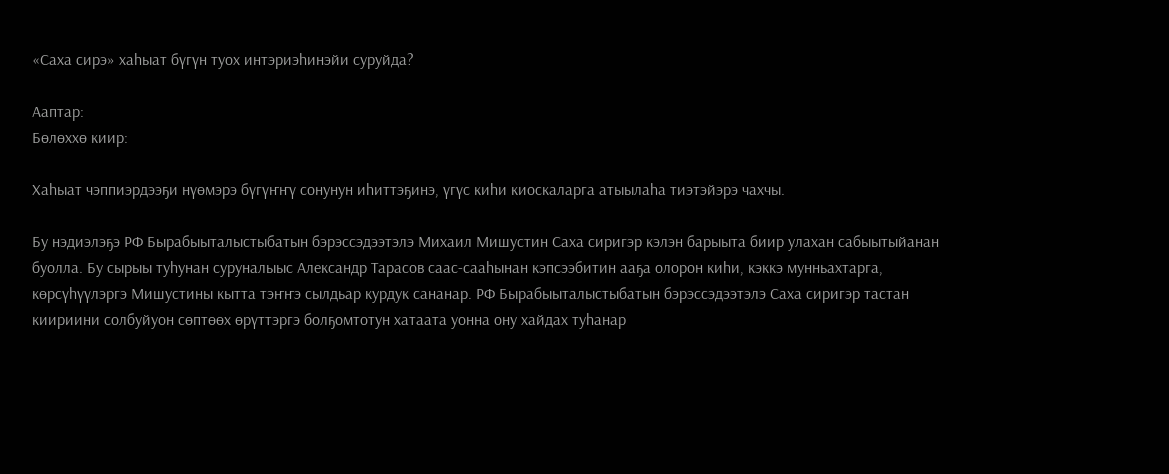«Саха сирэ» хаһыат бүгүн туох интэриэһинэйи суруйда?

Ааптар:
Бөлөххө киир:

Хаһыат чэппиэрдээҕи нүөмэрэ бүгүҥҥү сонунун иһиттэҕинэ, үгүс киһи киоскаларга атыылаһа тиэтэйэрэ чахчы.

Бу нэдиэлэҕэ РФ Бырабыыталыстыбатын бэрэссэдээтэлэ Михаил Мишустин Саха сиригэр кэлэн барыыта биир улахан сабыытыйанан буолла. Бу сырыы туһунан суруналыыс Александр Тарасов саас-сааһынан кэпсээбитин ааҕа олорон киһи, кэккэ мунньахтарга, көрсүһүүлэргэ Мишустины кытта тэҥҥэ сылдьар курдук сананар. РФ Бырабыыталыстыбатын бэрэссэдээтэлэ Саха сиригэр тастан киириини солбуйуон сөптөөх өрүттэргэ болҕомтотун хатаата уонна ону хайдах туһанар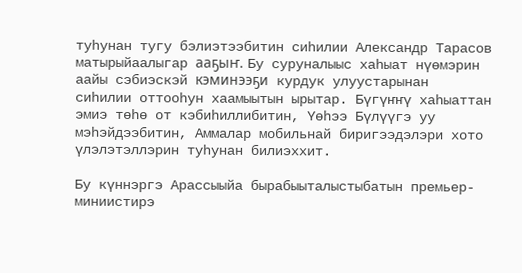туһунан тугу бэлиэтээбитин сиһилии Александр Тарасов матырыйаалыгар ааҕыҥ. Бу суруналыыс хаһыат нүөмэрин аайы сэбиэскэй кэминээҕи курдук улуустарынан сиһилии оттооһун хаамыытын ырытар. Бүгүҥҥү хаһыаттан эмиэ төһө от кэбиһиллибитин, Үөһээ Бүлүүгэ уу мэһэйдээбитин, Аммалар мобильнай биригээдэлэри хото үлэлэтэллэрин туһунан билиэххит.

Бу күннэргэ Арассыыйа бырабыыталыстыбатын премьер-миниистирэ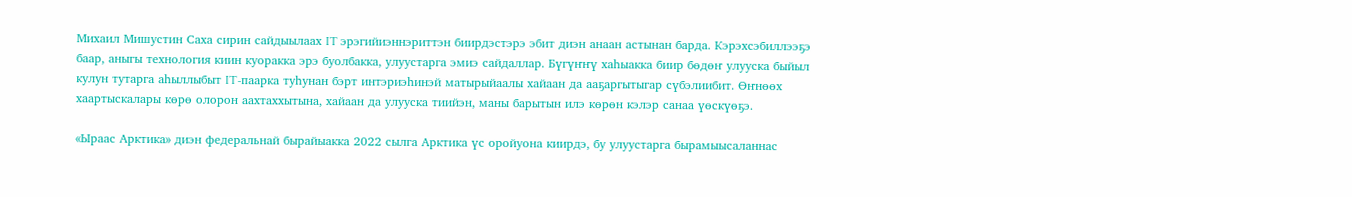Михаил Мишустин Саха сирин сайдыылаах IT эрэгийиэннэриттэн биирдэстэрэ эбит диэн анаан астынан барда. Кэрэхсэбиллээҕэ баар, аныгы технология киин куоракка эрэ буолбакка, улуустарга эмиэ сайдаллар. Бүгүҥҥү хаһыакка биир бөдөҥ улууска быйыл кулун тутарга аһыллыбыт IT-паарка туһунан бэрт интэриэһинэй матырыйаалы хайаан да ааҕаргытыгар сүбэлиибит. Өҥнөөх хаартыскалары көрө олорон аахтаххытына, хайаан да улууска тиийэн, маны барытын илэ көрөн кэлэр санаа үөскүөҕэ.

«Ыраас Арктика» диэн федеральнай бырайыакка 2022 сылга Арктика үс оройуона киирдэ, бу улуустарга бырамыысаланнас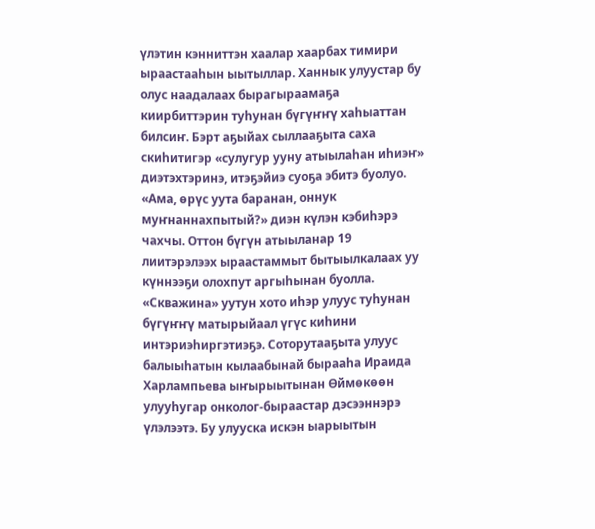үлэтин кэнниттэн хаалар хаарбах тимири ыраастааһын ыытыллар. Ханнык улуустар бу олус наадалаах бырагыраамаҕа киирбиттэрин туһунан бүгүҥҥү хаһыаттан билсиҥ. Бэрт аҕыйах сыллааҕыта саха скиһитигэр «сулугур ууну атыылаһан иһиэҥ» диэтэхтэринэ, итэҕэйиэ суоҕа эбитэ буолуо. «Ама, өрүс уута баранан, оннук муҥнаннахпытый?» диэн күлэн кэбиһэрэ чахчы. Оттон бүгүн атыыланар 19 лиитэрэлээх ыраастаммыт бытыылкалаах уу күннээҕи олохпут аргыһынан буолла. «Скважина» уутун хото иһэр улуус туһунан бүгүҥҥү матырыйаал үгүс киһини интэриэһиргэтиэҕэ. Соторутааҕыта улуус балыыһатын кылаабынай бырааһа Ираида Харлампьева ыҥырыытынан Өймөкөөн улууһугар онколог-быраастар дэсээннэрэ үлэлээтэ. Бу улууска искэн ыарыытын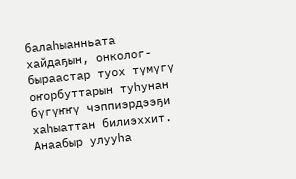балаһыанньата хайдаҕын, онколог-быраастар туох түмүгү оҥорбуттарын туһунан бүгүҥҥү чэппиэрдээҕи хаһыаттан билиэххит. Анаабыр улууһа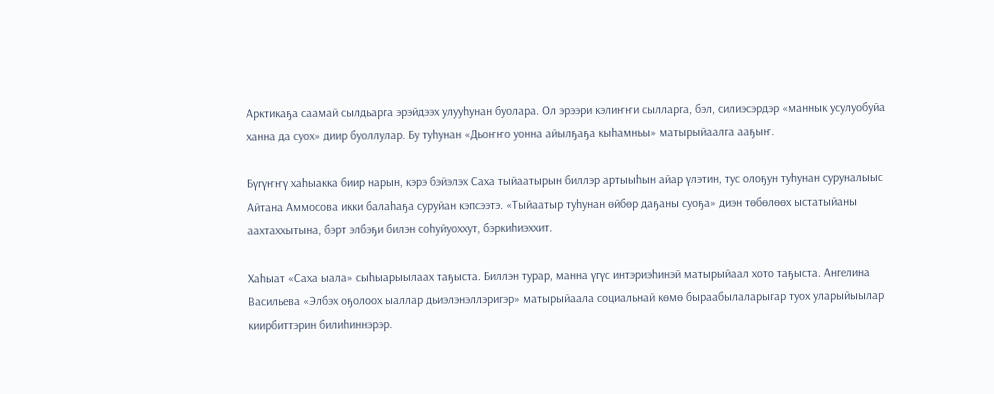Арктикаҕа саамай сылдьарга эрэйдээх улууһунан буолара. Ол эрээри кэлиҥҥи сылларга, бэл, силиэсэрдэр «маннык усулуобуйа ханна да суох» диир буоллулар. Бу туһунан «Дьоҥҥо уонна айылҕаҕа кыһамньы» матырыйаалга ааҕыҥ.

Бүгүҥҥү хаһыакка биир нарын, кэрэ бэйэлэх Саха тыйаатырын биллэр артыыһын айар үлэтин, тус олоҕун туһунан суруналыыс Айтана Аммосова икки балаһаҕа суруйан кэпсээтэ. «Тыйаатыр туһунан өйбөр даҕаны суоҕа» диэн төбөлөөх ыстатыйаны аахтаххытына, бэрт элбэҕи билэн соһуйуоххут, бэркиһиэххит.

Хаһыат «Саха ыала» сыһыарыылаах таҕыста. Биллэн турар, манна үгүс интэриэһинэй матырыйаал хото таҕыста. Ангелина Васильева «Элбэх оҕолоох ыаллар дьиэлэнэллэригэр» матырыйаала социальнай көмө быраабылаларыгар туох уларыйыылар киирбиттэрин билиһиннэрэр.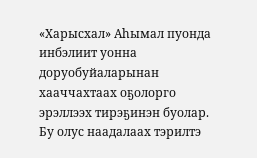«Харысхал» Аһымал пуонда инбэлиит уонна доруобуйаларынан хааччахтаах оҕолорго эрэллээх тирэҕинэн буолар. Бу олус наадалаах тэрилтэ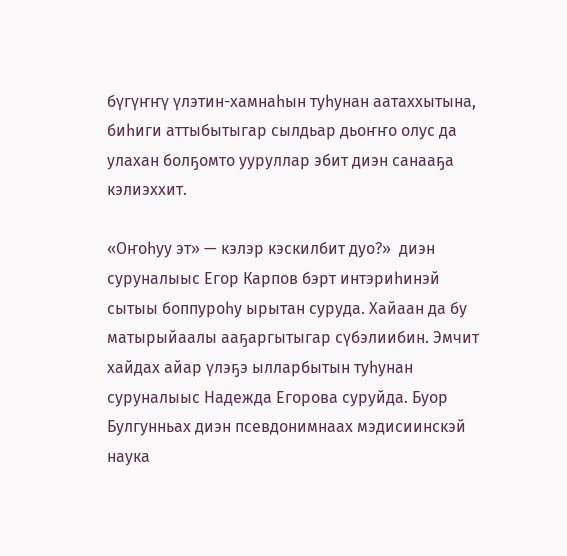бүгүҥҥү үлэтин-хамнаһын туһунан аатаххытына, биһиги аттыбытыгар сылдьар дьоҥҥо олус да улахан болҕомто ууруллар эбит диэн санааҕа кэлиэххит.

«Оҥоһуу эт» — кэлэр кэскилбит дуо?»  диэн суруналыыс Егор Карпов бэрт интэриһинэй сытыы боппуроһу ырытан суруда. Хайаан да бу матырыйаалы ааҕаргытыгар сүбэлиибин. Эмчит хайдах айар үлэҕэ ылларбытын туһунан суруналыыс Надежда Егорова суруйда. Буор Булгунньах диэн псевдонимнаах мэдисиинскэй наука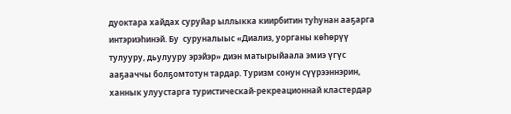дуоктара хайдах суруйар ыллыкка киирбитин туһунан ааҕарга интэриэһинэй. Бу  суруналыыс «Диализ, уорганы көһөрүү тулууру, дьулууру эрэйэр» диэн матырыйаала эмиэ үгүс ааҕааччы болҕомтотун тардар. Туризм сонун сүүрээннэрин, ханнык улуустарга туристическай-рекреационнай кластердар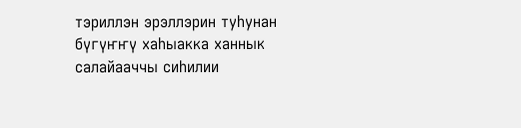тэриллэн эрэллэрин туһунан бүгүҥҥү хаһыакка ханнык салайааччы сиһилии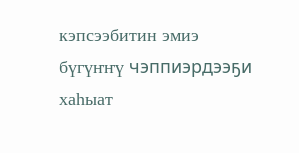кэпсээбитин эмиэ бүгүҥҥү чэппиэрдээҕи хаһыат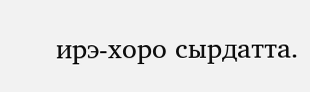ирэ-хоро сырдатта.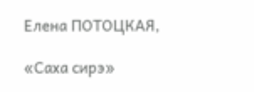Елена ПОТОЦКАЯ,

«Саха сирэ»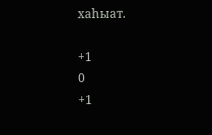хаһыат.

+1
0
+1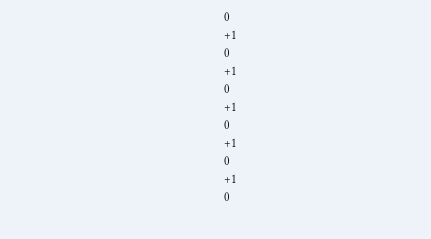0
+1
0
+1
0
+1
0
+1
0
+1
0